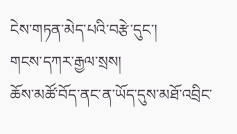ངེས་གཏན་མེད་པའི་བརྩེ་དུང་།
གངས་དཀར་རྒྱལ་སྲས།
ཆོས་མཚོ་བོད་ནང་ན་ཡོད་དུས་མཐོ་འབྲིང་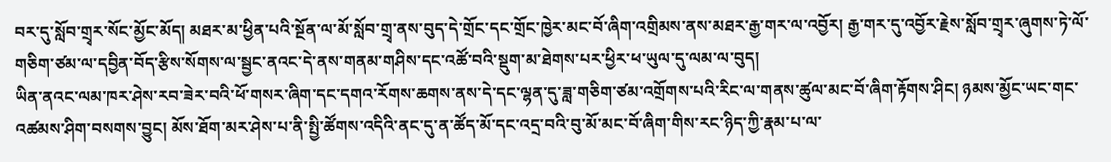བར་དུ་སློབ་གྲྭར་སོང་མྱོང་མོད། མཐར་མ་ཕྱིན་པའི་སྔོན་ལ་མོ་སློབ་གྲྭ་ནས་བུད་དེ་གྲོང་དང་གྲོང་ཁྱེར་མང་བོ་ཞིག་འགྲིམས་ནས་མཐར་རྒྱ་གར་ལ་འབྱོར། རྒྱ་གར་དུ་འབྱོར་རྗེས་སློབ་གྲྭར་ཞུགས་ཏེ་ལོ་གཅིག་ཙམ་ལ་དབྱིན་བོད་རྩིས་སོགས་ལ་སྦྱང་ནའང་དེ་ནས་གནམ་གཤིས་དང་འཚོ་བའི་སྡུག་མ་ཐེགས་པར་ཕྱིར་ཕ་ཡུལ་དུ་ལམ་ལ་བུད།
ཡིན་ནའང་ལམ་ཁར་ཤེས་རབ་ཟེར་བའི་ཕོ་གསར་ཞིག་དང་དགའ་རོགས་ཆགས་ནས་དེ་དང་ལྷན་དུ་ཟླ་གཅིག་ཙམ་འགྲོགས་པའི་རིང་ལ་གནས་ཚུལ་མང་བོ་ཞིག་རྟོགས་ཤིང། ཉམས་མྱོང་ཡང་གང་འཚམས་ཤིག་བསགས་བྱུང། མོས་ཐོག་མར་ཤེས་པ་ནི་སྤྱི་ཚོགས་འདིའི་ནང་དུ་ན་ཚོད་མོ་དང་འདྲ་བའི་བུ་མོ་མང་བོ་ཞིག་གིས་རང་ཉིད་ཀྱི་རྣམ་པ་ལ་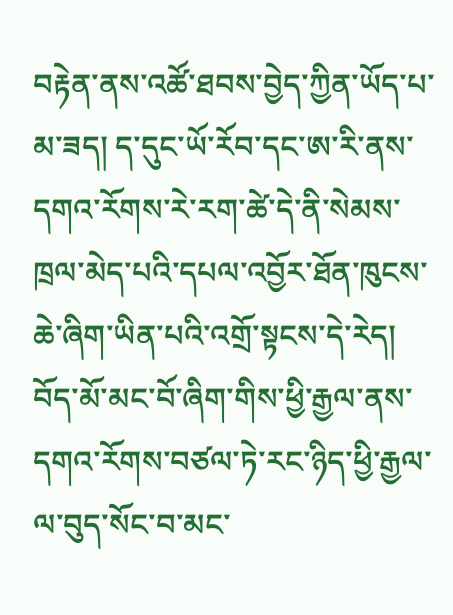བརྟེན་ནས་འཚོ་ཐབས་བྱེད་ཀྱིན་ཡོད་པ་མ་ཟད། ད་དུང་ཡོ་རོབ་དང་ཨ་རི་ནས་དགའ་རོགས་རེ་རག་ཚེ་དེ་ནི་སེམས་ཁྲལ་མེད་པའི་དཔལ་འབྱོར་ཐོན་ཁུངས་ཆེ་ཞིག་ཡིན་པའི་འགྲོ་སྟངས་དེ་རེད། བོད་མོ་མང་བོ་ཞིག་གིས་ཕྱི་རྒྱལ་ནས་དགའ་རོགས་བཙལ་ཏེ་རང་ཉིད་ཕྱི་རྒྱལ་ལ་བུད་སོང་བ་མང་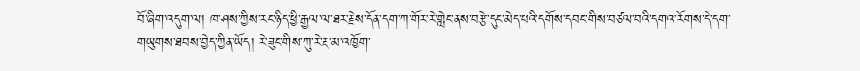བོ་ཞིག་འདུག་ལ། ཁ་ཤས་ཀྱིས་རང་ཉིད་ཕྱི་རྒྱལ་ལ་ཐར་རྗེས་དོན་དག་ཀ་གོར་རེ་གླེང་ནས་བརྩེ་དུང་མེད་པའི་དགོས་དབང་གིས་བཙལ་བའི་དགའ་རོགས་དེ་དག་གཡུགས་ཐབས་བྱེད་ཀྱིན་ཡོད། རེ་ཟུང་གིས་ཀུ་རེ་རྔ་མ་འཁྱོག་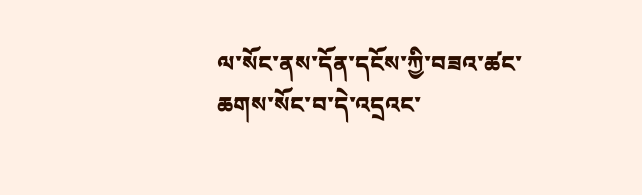ལ་སོང་ནས་དོན་དངོས་ཀྱི་བཟའ་ཚང་ཆགས་སོང་བ་དེ་འདྲའང་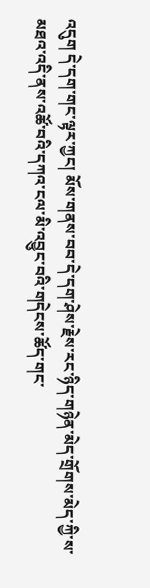འདུག དེ་དག་གང་ལྟར་ཀྱང། མོས་གནས་བབ་དེ་དག་ཤེས་རྗེས་རང་ཉིད་གཉེན་མེད་གྲོགས་མེད་ཀྱི་ས་མཐའ་འདི་ནས་འཚོ་བའི་དཀའ་ངལ་མི་འབྱུང་བའི་གདེངས་ཚོད་གང་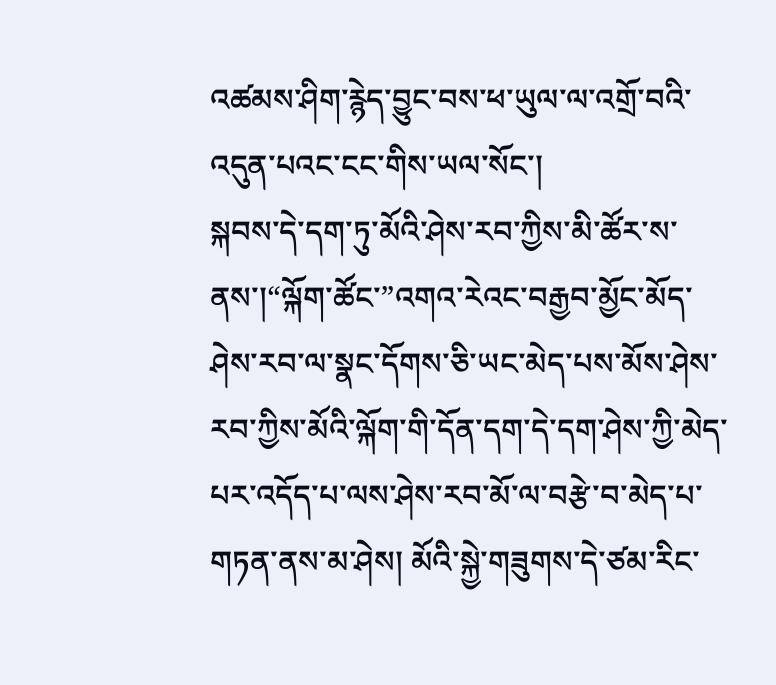འཚམས་ཤིག་རྙེད་བྱུང་བས་ཕ་ཡུལ་ལ་འགྲོ་བའི་འདུན་པའང་ངང་གིས་ཡལ་སོང་།
སྐབས་དེ་དག་ཏུ་མོའི་ཤེས་རབ་ཀྱིས་མི་ཚོར་ས་ནས་།“ལྐོག་ཚོང་”འགའ་རེའང་བརྒྱབ་མྱོང་མོད་ཤེས་རབ་ལ་སྣང་དོགས་ཅི་ཡང་མེད་པས་མོས་ཤེས་རབ་ཀྱིས་མོའི་ལྐོག་གི་དོན་དག་དེ་དག་ཤེས་ཀྱི་མེད་པར་འདོད་པ་ལས་ཤེས་རབ་མོ་ལ་བརྩེ་བ་མེད་པ་གཏན་ནས་མ་ཤེས། མོའི་སྐྱེ་གཟུགས་དེ་ཙམ་རིང་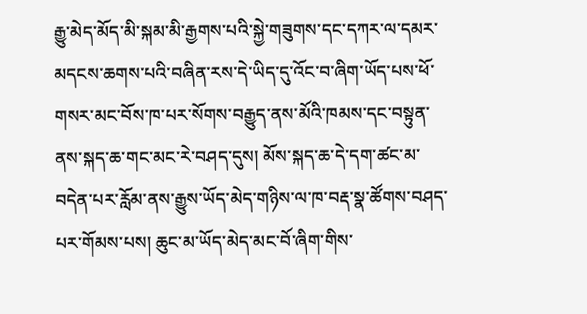རྒྱུ་མེད་མོད་མི་སྐམ་མི་རྒྱགས་པའི་སྐྱེ་གཟུགས་དང་དཀར་ལ་དམར་མདངས་ཆགས་པའི་བཞིན་རས་དེ་ཡིད་དུ་འོང་བ་ཞིག་ཡོད་པས་ཕོ་གསར་མང་བོས་ཁ་པར་སོགས་བརྒྱུད་ནས་མོའི་ཁམས་དང་བསྟུན་ནས་སྐད་ཆ་གང་མང་རེ་བཤད་དུས། མོས་སྐད་ཆ་དེ་དག་ཚང་མ་བདེན་པར་རློམ་ནས་རྒྱུས་ཡོད་མེད་གཉིས་ལ་ཁ་བརྡ་སྣ་ཚོགས་བཤད་པར་གོམས་པས། ཆུང་མ་ཡོད་མེད་མང་བོ་ཞིག་གིས་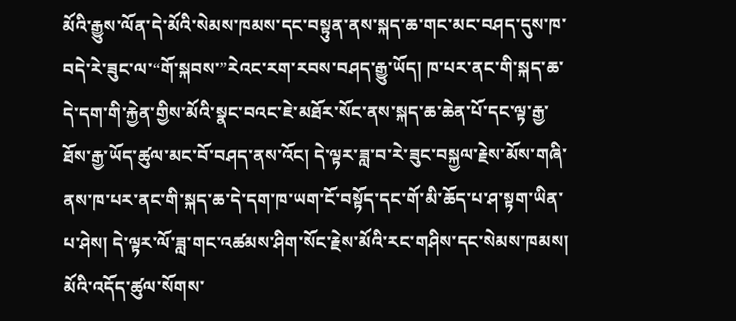མོའི་རྒྱུས་ལོན་དེ་མོའི་སེམས་ཁམས་དང་བསྟུན་ནས་སྐད་ཆ་གང་མང་བཤད་དུས་ཁ་བདེ་རེ་ཟུང་ལ་“གོ་སྐབས་”རེའང་རག་རབས་བཤད་རྒྱུ་ཡོད། ཁ་པར་ནང་གི་སྐད་ཆ་དེ་དག་གི་རྐྱེན་གྱིས་མོའི་སྣང་བའང་ཇེ་མཐོར་སོང་ནས་སྐད་ཆ་ཆེན་པོ་དང་ལྟ་རྒྱ་ཐོས་རྒྱ་ཡོད་ཚུལ་མང་བོ་བཤད་ནས་འོང། དེ་ལྟར་ཟླ་བ་རེ་ཟུང་བསྐྱལ་རྗེས་མོས་གཞི་ནས་ཁ་པར་ནང་གི་སྐད་ཆ་དེ་དག་ཁ་ཡག་ངོ་བསྟོད་དང་གོ་མི་ཆོད་པ་ཤ་སྟག་ཡིན་པ་ཤེས། དེ་ལྟར་ལོ་ཟླ་གང་འཚམས་ཤིག་སོང་རྗེས་མོའི་རང་གཤིས་དང་སེམས་ཁམས། མོའི་འདོད་ཚུལ་སོགས་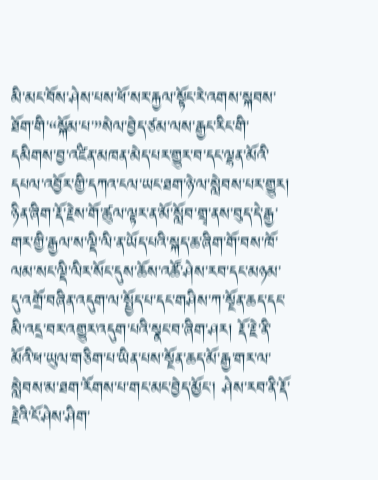མི་མང་བོས་ཤེས་པས་ཕོ་སར་རྐྱལ་སྟོང་རེ་འགས་སྐབས་ཐོག་གི་“སྐོམ་པ་”སེལ་བྱེད་ཙམ་ལས་རྒྱང་རིང་གི་དམིགས་བྱ་འཛིན་མཁན་མེད་པར་གྱུར་བ་དང་ལྷན་མོའི་དཔལ་འབྱོར་གྱི་དཀའ་ངལ་ཡང་ཐག་ཉེ་ལ་སླེབས་པར་གྱུར།
ཉིན་ཞིག་རྡོ་རྗེས་གོ་ཚུལ་ལྟར་ན་མོ་སློབ་གྲྭ་ནས་བུད་དེ་རྒྱ་གར་གྱི་རྒྱལ་ས་ལྡི་ལི་ན་ཡོད་པའི་སྐད་ཆ་ཞིག་གོ་བས་ཁོ་ལམ་སང་ལྡི་ལིར་སོང་དུས་ཆོས་འཚོ་ཤེས་རབ་དང་མཉམ་དུ་འགྲོ་བཞིན་འདུག་ལ་སྤྱོད་པ་དང་གཤིས་ཀ་སྔོན་ཆད་དང་མི་འདྲ་བར་འགྱུར་འདུག་པའི་སྣང་བ་ཞིག་ཤར། རྡོ་རྗེ་ནི་མོའི་ཕ་ཡུལ་གཅིག་པ་ཡིན་པས་སྔོན་ཆད་མོ་རྒྱ་གར་ལ་སླེབས་མ་ཐག་རོགས་པ་གང་མང་བྱེད་མྱོང། ཤེས་རབ་ནི་རྡོ་རྗེའི་ངོ་ཤེས་ཤིག་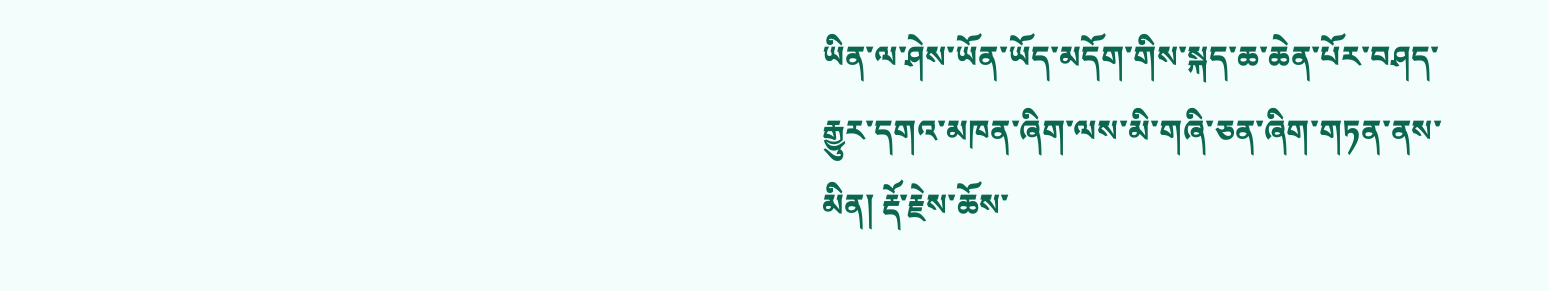ཡིན་ལ་ཤེས་ཡོན་ཡོད་མདོག་གིས་སྐད་ཆ་ཆེན་པོར་བཤད་རྒྱུར་དགའ་མཁན་ཞིག་ལས་མི་གཞི་ཅན་ཞིག་གཏན་ནས་མིན། རྡོ་རྗེས་ཆོས་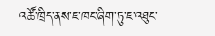འཚོ་ཁྲིད་ནས་ཇ་ཁང་ཞིག་ཏུ་ཇ་འཐུང་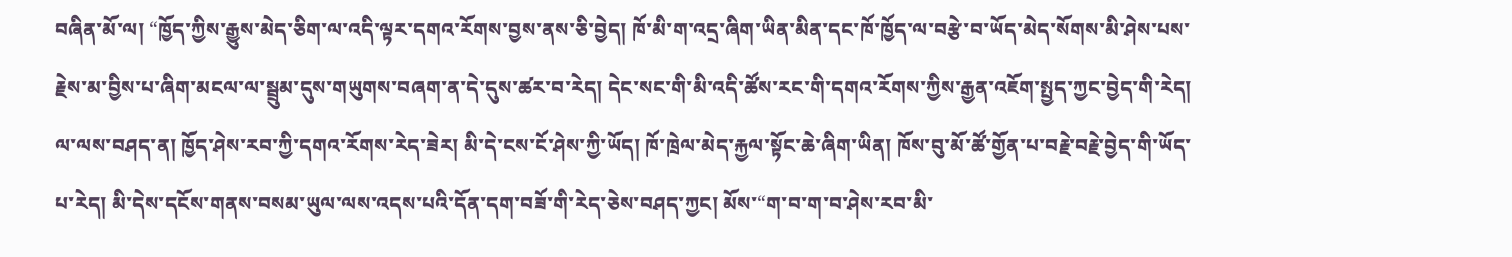བཞིན་མོ་ལ། “ཁྱོད་ཀྱིས་རྒྱུས་མེད་ཅིག་ལ་འདི་ལྟར་དགའ་རོགས་བྱས་ནས་ཅི་བྱེད། ཁོ་མི་ག་འདྲ་ཞིག་ཡིན་མིན་དང་ཁོ་ཁྱོད་ལ་བརྩེ་བ་ཡོད་མེད་སོགས་མི་ཤེས་པས་རྗེས་མ་བྱིས་པ་ཞིག་མངལ་ལ་སྦྲུམ་དུས་གཡུགས་བཞག་ན་དེ་དུས་ཚར་བ་རེད། དེང་སང་གི་མི་འདི་ཚོས་རང་གི་དགའ་རོགས་ཀྱིས་རྒྱན་འཇོག་སྤྱད་ཀྱང་བྱེད་གི་རེད། ལ་ལས་བཤད་ན། ཁྱོད་ཤེས་རབ་ཀྱི་དགའ་རོགས་རེད་ཟེར། མི་དེ་ངས་ངོ་ཤེས་ཀྱི་ཡོད། ཁོ་ཁྲེལ་མེད་རྐྱལ་སྟོང་ཆེ་ཞིག་ཡིན། ཁོས་བུ་མོ་ཚོ་གྱོན་པ་བརྗེ་བརྗེ་བྱེད་གི་ཡོད་པ་རེད། མི་དེས་དངོས་གནས་བསམ་ཡུལ་ལས་འདས་པའི་དོན་དག་བཟོ་གི་རེད་ཅེས་བཤད་ཀྱང། མོས་“ག་བ་ག་བ་ཤེས་རབ་མི་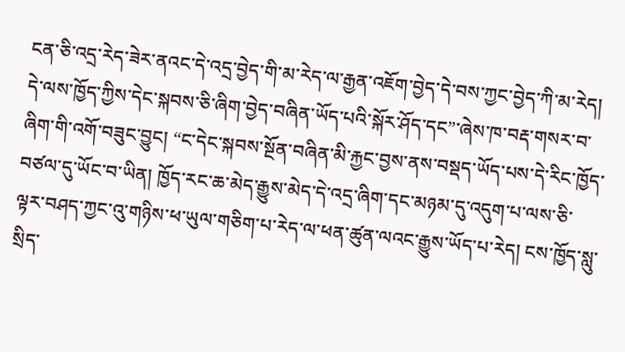ངན་ཅི་འདྲ་རེད་ཟེར་ནའང་དེ་འདྲ་བྱེད་གི་མ་རེད་ལ་རྒྱན་འཇོག་བྱེད་དེ་བས་ཀྱང་བྱེད་ཀི་མ་རེད། དེ་ལས་ཁྱོད་ཀྱིས་དེང་སྐབས་ཅི་ཞིག་བྱེད་བཞིན་ཡོད་པའི་སྐོར་ཤོད་དང”་ཞེས་ཁ་བརྡ་གསར་བ་ཞིག་གི་འགོ་བཟུང་བྱུང། “ང་དེང་སྐབས་སྔོན་བཞིན་མི་རྐྱང་བྱས་ནས་བསྡད་ཡོད་པས་དེ་རིང་ཁྱོད་བཙལ་དུ་ཡོང་བ་ཡིན། ཁྱོད་རང་ཆ་མེད་རྒྱུས་མེད་དེ་འདྲ་ཞིག་དང་མཉམ་དུ་འདུག་པ་ལས་ཅི་ལྟར་བཤད་ཀྱང་འུ་གཉིས་ཕ་ཡུལ་གཅིག་པ་རེད་ལ་ཕན་ཚུན་ལའང་རྒྱུས་ཡོད་པ་རེད། ངས་ཁྱོད་སླུ་སྲིད་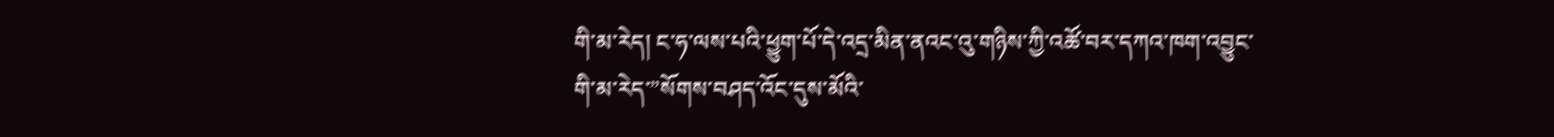གི་མ་རེད། ང་ཧ་ལས་པའི་ཕྱུག་པོ་དེ་འདྲ་མིན་ནའང་འུ་གཉིས་ཀྱི་འཚོ་བར་དཀའ་ཁག་འབྱུང་གི་མ་རེད་”སོགས་བཤད་འོང་དུས་མོའི་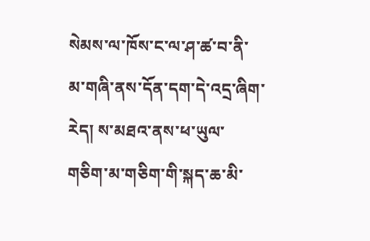སེམས་ལ་ཁོས་ང་ལ་ཤ་ཚ་བ་ནི་མ་གཞི་ནས་དོན་དག་དེ་འདྲ་ཞིག་རེད། ས་མཐའ་ནས་ཕ་ཡུལ་གཅིག་མ་གཅིག་གི་སྐད་ཆ་མི་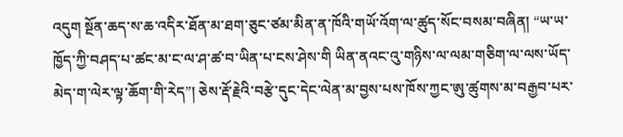འདུག སྔོན་ཆད་ས་ཆ་འདིར་ཐོན་མ་ཐག་ཅུང་ཙམ་མིན་ན་ཁོའི་གཡོ་འོག་ལ་ཚུད་སོང་བསམ་བཞིན། “ཡ་ཡ་ཁྱོད་ཀྱི་བཤད་པ་ཚང་མ་ང་ལ་ཤ་ཚ་བ་ཡིན་པ་ངས་ཤེས་གི ཡིན་ནའང་འུ་གཉིས་ལ་ལམ་གཅིག་ལ་ལས་ཡོད་མེད་ག་ལེར་ལྟ་ཆོག་གི་རེད”། ཅེས་རྡོ་རྗེའི་བརྩེ་དུང་དེང་ལེན་མ་བྱས་པས་ཁོས་ཀྱང་ཨུ་ཚུགས་མ་བརྒྱབ་པར་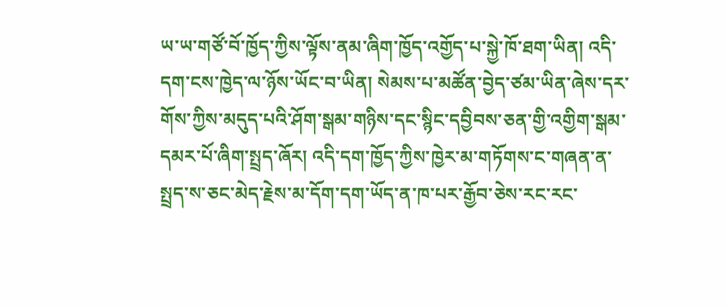ཡ་ཡ་གཙོ་བོ་ཁྱོད་ཀྱིས་ལྟོས་ནམ་ཞིག་ཁྱོད་འགྱོད་པ་སྐྱེ་ཁོ་ཐག་ཡིན། འདི་དག་ངས་ཁྱེད་ལ་ཉོས་ཡོང་བ་ཡིན། སེམས་པ་མཚོན་བྱེད་ཙམ་ཡིན་ཞེས་དར་གོས་ཀྱིས་མདུད་པའི་ཤོག་སྒམ་གཉིས་དང་སྙིང་དབྱིབས་ཅན་གྱི་འགྱིག་སྒམ་དམར་པོ་ཞིག་སྤྲད་ཞོར། འདི་དག་ཁྱོད་ཀྱིས་ཁྱེར་མ་གཏོགས་ང་གཞན་ན་སྤྲད་ས་ཅང་མེད་རྗེས་མ་དོག་དག་ཡོད་ན་ཁ་པར་རྒྱོབ་ཅེས་རང་རང་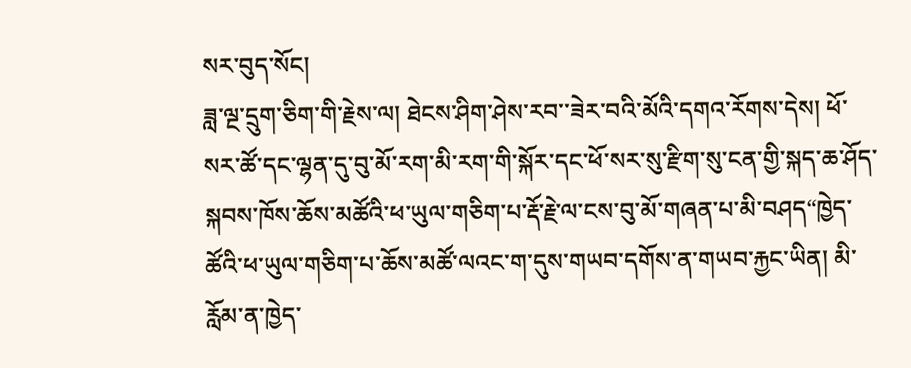སར་བུད་སོང།
ཟླ་ལྔ་དྲུག་ཅིག་གི་རྗེས་ལ། ཐེངས་ཤིག་ཤེས་རབ་་ཟེར་བའི་མོའི་དགའ་རོགས་དེས། ཕོ་སར་ཚོ་དང་ལྷན་དུ་བུ་མོ་རག་མི་རག་གི་སྐོར་དང་ཕོ་སར་སུ་རྫིག་སུ་ངན་གྱི་སྐད་ཆ་ཤོད་སྐབས་ཁོས་ཆོས་མཚོའི་ཕ་ཡུལ་གཅིག་པ་རྡོ་རྗེ་ལ་ངས་བུ་མོ་གཞན་པ་མི་བཤད“ཁྱེད་ཚོའི་ཕ་ཡུལ་གཅིག་པ་ཆོས་མཚོ་ལའང་ག་དུས་གཡབ་དགོས་ན་གཡབ་རྐྱང་ཡིན། མི་རློམ་ན་ཁྱེད་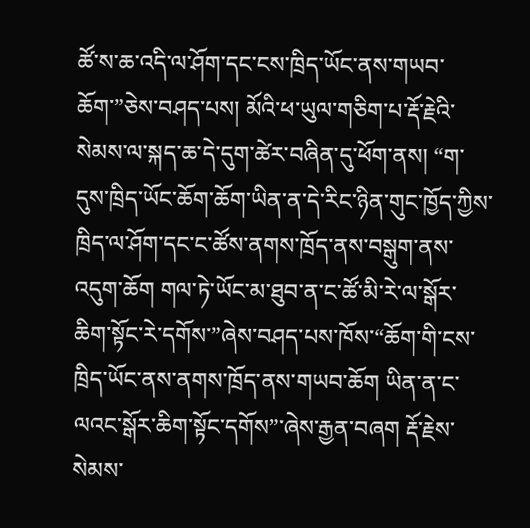ཚོ་ས་ཆ་འདི་ལ་ཤོག་དང་ངས་ཁྲིད་ཡོང་ནས་གཡབ་ཆོག་”ཅེས་བཤད་པས། མོའི་ཕ་ཡུལ་གཅིག་པ་རྡོ་རྗེའི་སེམས་ལ་སྐད་ཆ་དེ་དུག་ཚེར་བཞིན་དུ་ཕོག་ནས། “ག་དུས་ཁྲིད་ཡོང་ཆོག་ཆོག་ཡིན་ན་དེ་རིང་ཉིན་གུང་ཁྱོད་ཀྱིས་ཁྲིད་ལ་ཤོག་དང་ང་ཚོས་ནགས་ཁྲོད་ནས་བསྒུག་ནས་འདུག་ཆོག གལ་ཏེ་ཡོང་མ་ཐུབ་ན་ང་ཚོ་མི་རེ་ལ་སྒོར་ཆིག་སྟོང་རེ་དགོས་”ཞེས་བཤད་པས་ཁོས་“ཆོག་གི་ངས་ཁྲིད་ཡོང་ནས་ནགས་ཁྲོད་ནས་གཡབ་ཆོག ཡིན་ན་ང་ལའང་སྒོར་ཆིག་སྟོང་དགོས”་ཞེས་རྒྱན་བཞག རྡོ་རྗེས་སེམས་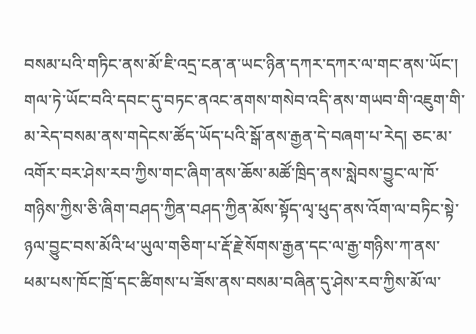བསམ་པའི་གཏིང་ནས་མོ་ཇི་འདྲ་ངན་ན་ཡང་ཉིན་དཀར་དཀར་ལ་གང་ནས་ཡོང་། གལ་ཏེ་ཡོང་བའི་དབང་དུ་བཏང་ནའང་ནགས་གསེབ་འདི་ནས་གཡབ་གི་འཇུག་གི་མ་རེད་བསམ་ནས་གདེངས་ཚོད་ཡོད་པའི་སྒོ་ནས་རྒྱན་དེ་བཞག་པ་རེད། ཅང་མ་འགོར་བར་ཤེས་རབ་ཀྱིས་གང་ཞིག་ནས་ཆོས་མཚོ་ཁྲིད་ནས་སླེབས་བྱུང་ལ་ཁོ་གཉིས་ཀྱིས་ཅི་ཞིག་བཤད་ཀྱིན་བཤད་ཀྱིན་མོས་སྟོད་ལྭ་ཕུད་ནས་འོག་ལ་བཏིང་སྟེ་ཉལ་བྱུང་བས་མོའི་ཕ་ཡུལ་གཅིག་པ་རྡོ་རྗེ་སོགས་རྒྱན་དང་ལ་རྒྱ་གཉིས་ཀ་ནས་ཕམ་པས་ཁོང་ཁྲོ་དང་ཚིགས་པ་ཟོས་ནས་བསམ་བཞིན་དུ་ཤེས་རབ་ཀྱིས་མོ་ལ་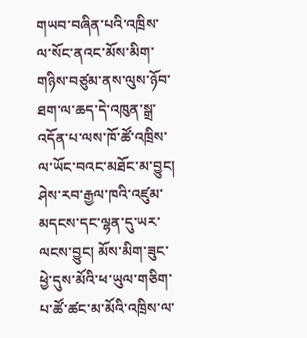གཡབ་བཞིན་པའི་འཁྲིས་ལ་སོང་ནའང་མོས་མིག་གཉིས་བཙུམ་ནས་ལུས་ཉོབ་ཐག་ལ་ཆད་དེ་འཁུན་སྒྲ་འདོན་པ་ལས་ཁོ་ཚོ་འཁྲིས་ལ་ཡོང་བའང་མཐོང་མ་བྱུང། ཤེས་རབ་རྒྱལ་ཁའི་འཛུམ་མདངས་དང་ལྷན་དུ་ཡར་ལངས་བྱུང། མོས་མིག་ཟུང་ཕྱེ་དུས་མོའི་ཕ་ཡུལ་གཅིག་པ་ཚོ་ཚང་མ་མོའི་འཁྲིས་ལ་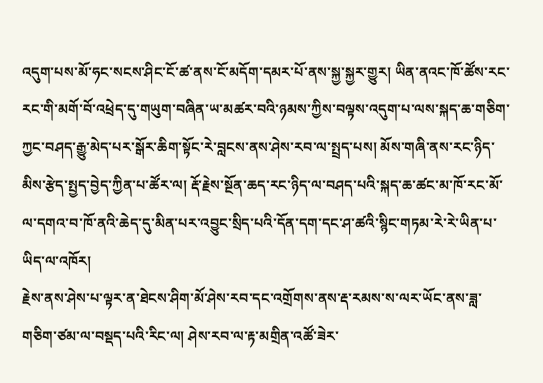འདུག་པས་མོ་ཧང་སངས་ཤིང་ངོ་ཚ་ནས་ངོ་མདོག་དམར་པོ་ནས་སྐྱ་སྐྱར་གྱུར། ཡིན་ནའང་ཁོ་ཚོས་རང་རང་གི་མགོ་བོ་འཕྲེད་དུ་གཡུག་བཞིན་ཡ་མཚར་བའི་ཉམས་ཀྱིས་བལྟས་འདུག་པ་ལས་སྐད་ཆ་གཅིག་ཀྱང་བཤད་རྒྱུ་མེད་པར་སྒོར་ཆིག་སྟོང་རེ་བླངས་ནས་ཤེས་རབ་ལ་སྤྲད་པས། མོས་གཞི་ནས་རང་ཉིད་མིས་རྩེད་སྤྱད་བྱེད་ཀྱིན་པ་ཚོར་ལ། རྡོ་རྗེས་སྔོན་ཆད་རང་ཉིད་ལ་བཤད་པའི་སྐད་ཆ་ཚང་མ་ཁོ་རང་མོ་ལ་དགའ་བ་ཁོ་ནའི་ཆེད་དུ་མིན་པར་འབྱུང་སྲིད་པའི་དོན་དག་དང་ཤ་ཚའི་སྙིང་གཏམ་རེ་རེ་ཡིན་པ་ཡིད་ལ་འཁོར།
རྗེས་ནས་ཤེས་པ་ལྟར་ན་ཐེངས་ཤིག་མོ་ཤེས་རབ་དང་འགྲོགས་ནས་རྡ་རམས་ས་ལར་ཡོང་ནས་ཟླ་གཅིག་ཙམ་ལ་བསྡད་པའི་རིང་ལ། ཤེས་རབ་ལ་རྟ་མགྲིན་འཚོ་ཟེར་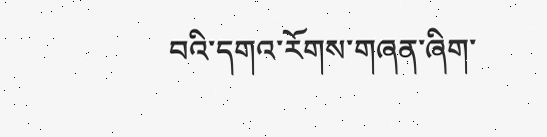བའི་དགའ་རོགས་གཞན་ཞིག་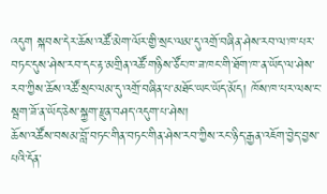འདུག སྐབས་དེར་ཆོས་འཚོ་མེག་ལོར་གྱི་སྲང་ལམ་དུ་འགྲོ་བཞིན་ཤེས་རབ་ལ་ཁ་པར་བཏང་དུས་ཤེས་རབ་དང་རྟ་མགྲིན་འཚོ་གཉིས་ཙོང་ཁ་ཟ་ཁང་གི་ཐོག་ཁ་ན་ཡོད་ལ་ཤེས་རབ་ཀྱིས་ཆོས་འཚོ་སྲང་ལམ་དུ་འགྲོ་བཞིན་པ་མཐོང་ཡང་ཡོད་མོད། ཁོས་ཁ་པར་ལས་ང་སྦག་ཟོ་ན་ཡོད་ཅེས་སྐྱག་རྫུན་བཤད་འདུག་པ་ཤེས།
ཆོས་འཚོས་བསམ་བློ་བཏང་གིན་བཏང་གིན་ཤེས་རབ་ཀྱིས་རང་ཉིད་རྒྱན་འཇོག་བྱེད་བྱས་པའི་དོན་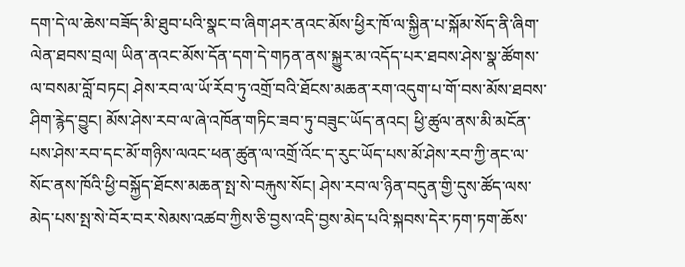དག་དེ་ལ་ཆེས་བཟོད་མི་ཐུབ་པའི་སྣང་བ་ཞིག་ཤར་ནའང་མོས་ཕྱིར་ཁོ་ལ་སྐྱིན་པ་སྐོམ་སོད་ནི་ཞིག་ལེན་ཐབས་བྲལ། ཡིན་ནའང་མོས་དོན་དག་དེ་གཏན་ནས་སྐྱུར་མ་འདོད་པར་ཐབས་ཤེས་སྣ་ཚོགས་ལ་བསམ་བློ་བཏང། ཤེས་རབ་ལ་ཡོ་རོབ་ཏུ་འགྲོ་བའི་ཐོངས་མཆན་རག་འདུག་པ་གོ་བས་མོས་ཐབས་ཤིག་རྙེད་བྱུང། མོས་ཤེས་རབ་ལ་ཞེ་འཁོན་གཏིང་ཟབ་ཏུ་བཟུང་ཡོད་ནའང། ཕྱི་ཚུལ་ནས་མི་མངོན་པས་ཤེས་རབ་དང་མོ་གཉིས་ལའང་ཕན་ཚུན་ལ་འགྲོ་འོང་ད་རུང་ཡོད་པས་མོ་ཤེས་རབ་ཀྱི་ནང་ལ་སོང་ནས་ཁོའི་ཕྱི་བསྐྱོད་ཐོངས་མཆན་སྤ་སེ་བརྐུས་སོང། ཤེས་རབ་ལ་ཉིན་བདུན་གྱི་དུས་ཚོད་ལས་མེད་པས་སྤ་སེ་བོར་བར་སེམས་འཚབ་ཀྱིས་ཅི་བྱས་འདི་བྱས་མེད་པའི་སྐབས་དེར་ཏག་ཏག་ཆོས་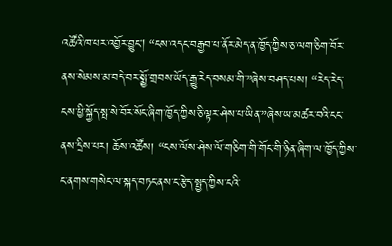འཚོའི་ཁ་པར་འབྱོར་བྱུང། “ངས་འདང་བརྒྱབ་པ་ནོར་མེད་ན་ཁྱོད་ཀྱིས་ཅ་ལག་ཅིག་བོར་ནས་སེམས་མ་བདེ་བར་སྨྱོ་གྲབས་ཡོད་རྒྱུ་རེད་བསམ་གི་”ཞེས་བཤད་པས། “རེད་རེད་ངས་ཕྱི་སྐྱོད་སྤ་སེ་བོར་སོང་ཞིག་ཁྱོད་ཀྱིས་ཅི་ལྟར་ཤེས་པ་ཡིན་”ཞེས་ཡ་མཚར་བའི་ངང་ནས་དྲིས་པར། ཆོས་འཚོས། “ངས་ལོས་ཤེས་ལོ་གཅིག་གི་གོང་གི་ཉིན་ཞིག་ལ་ཁྱོད་ཀྱིས་ང་ནགས་གསེང་ལ་སྐད་བཏང་ནས་ང་རྩེད་སྤྱད་ཀྱིས་ངའི་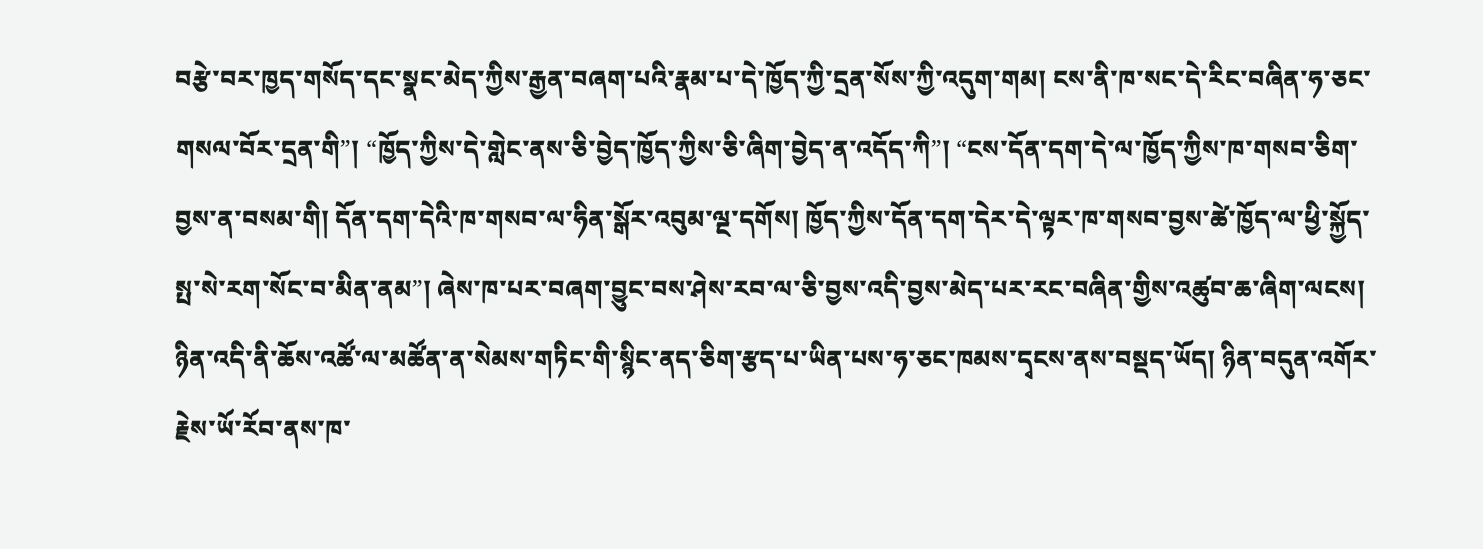བརྩེ་བར་ཁྱད་གསོད་དང་སྣང་མེད་ཀྱིས་རྒྱན་བཞག་པའི་རྣམ་པ་དེ་ཁྱོད་ཀྱི་དྲན་སོས་ཀྱི་འདུག་གམ། ངས་ནི་ཁ་སང་དེ་རིང་བཞིན་ཧ་ཅང་གསལ་བོར་དྲན་གི”། “ཁྱོད་ཀྱིས་དེ་གླེང་ནས་ཅི་བྱེད་ཁྱོད་ཀྱིས་ཅི་ཞིག་བྱེད་ན་འདོད་ཀི”། “ངས་དོན་དག་དེ་ལ་ཁྱོད་ཀྱིས་ཁ་གསབ་ཅིག་བྱས་ན་བསམ་གི། དོན་དག་དེའི་ཁ་གསབ་ལ་ཧིན་སྒོར་འབུམ་ལྔ་དགོས། ཁྱོད་ཀྱིས་དོན་དག་དེར་དེ་ལྟར་ཁ་གསབ་བྱས་ཚེ་ཁྱོད་ལ་ཕྱི་སྐྱོད་སྤ་སེ་རག་སོང་བ་མིན་ནམ”། ཞེས་ཁ་པར་བཞག་བྱུང་བས་ཤེས་རབ་ལ་ཅི་བྱས་འདི་བྱས་མེད་པར་རང་བཞིན་གྱིས་འཚུབ་ཆ་ཞིག་ལངས། ཉིན་འདི་ནི་ཆོས་འཚོ་ལ་མཚོན་ན་སེམས་གཏིང་གི་སྙིང་ནད་ཅིག་རྩད་པ་ཡིན་པས་ཧ་ཅང་ཁམས་དྭངས་ནས་བསྡད་ཡོད། ཉིན་བདུན་འགོར་རྗེས་ཡོ་རོབ་ནས་ཁ་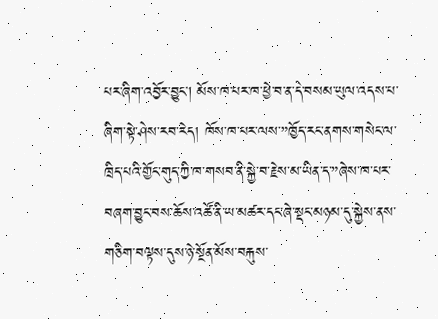པར་ཞིག་འབྱོར་བྱུང། མོས་ཁ་པར་ཁ་ཕྱེ་བ་ན་དེ་བསམ་ཡུལ་འདས་པ་ཞིག་སྟེ་ཤེས་རབ་རེད། ཁོས་ཁ་པར་ལས་”ཁྱོད་རང་ནགས་གསེང་ལ་ཁྲིད་པའི་གྱོང་གུད་ཀྱི་ཁ་གསབ་ནི་སྐྱེ་བ་རྗེས་མ་ཡིན་ད་”ཞེས་ཁ་པར་བཞག་བྱུང་བས་ཆོས་འཚོ་ནི་ཡ་མཚར་དང་ཞེ་སྡང་མཉམ་དུ་སྐྱེས་ནས་གཅིག་བལྟས་དུས་ཉེ་སྔོན་མོས་བརྐུས་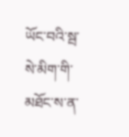ཡོང་བའི་སྦ་སེ་མིག་གི་མཐོང་ས་ན་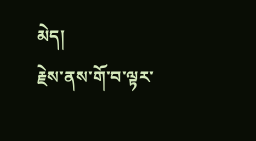མེད།
རྗེས་ནས་གོ་བ་ལྟར་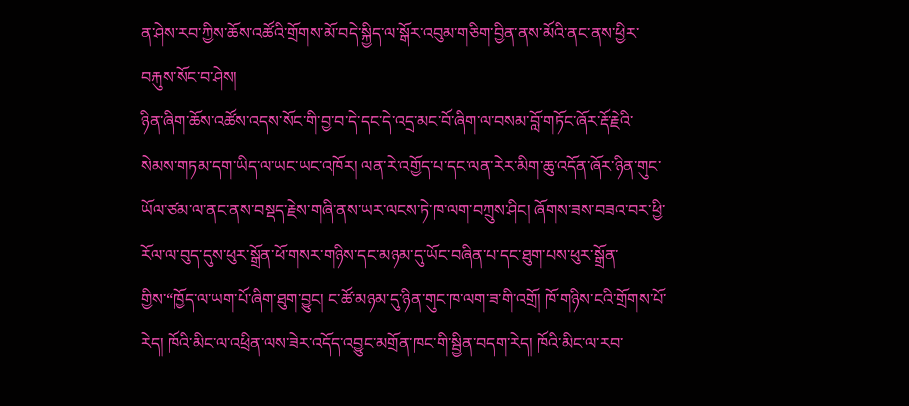ན་ཤེས་རབ་ཀྱིས་ཆོས་འཚོའི་གྲོགས་མོ་བདེ་སྐྱིད་ལ་སྒོར་འབུམ་གཅིག་བྱིན་ནས་མོའི་ནང་ནས་ཕྱིར་བརྐུས་སོང་བ་ཤེས།
ཉིན་ཞིག་ཆོས་འཚོས་འདས་སོང་གི་བྱ་བ་དེ་དང་དེ་འདྲ་མང་བོ་ཞིག་ལ་བསམ་བློ་གཏོང་ཞོར་རྡོ་རྗེའི་སེམས་གཏམ་དག་ཡིད་ལ་ཡང་ཡང་འཁོར། ལན་རེ་འགྱོད་པ་དང་ལན་རེར་མིག་ཆུ་འདོན་ཞོར་ཉིན་གུང་ཡོལ་ཙམ་ལ་ནང་ནས་བསྡད་རྗེས་གཞི་ནས་ཡར་ལངས་ཏེ་ཁ་ལག་བཀྲུས་ཤིང། ཞོགས་ཟས་བཟའ་བར་ཕྱི་རོལ་ལ་བུད་དུས་ཕུར་སྒྲོན་ཕོ་གསར་གཉིས་དང་མཉམ་དུ་ཡོང་བཞིན་པ་དང་ཐུག་པས་ཕུར་སྒྲོན་གྱིས་“ཁྱོད་ལ་ཡག་པོ་ཞིག་ཐུག་བྱུང། ང་ཚོ་མཉམ་དུ་ཉིན་གུང་ཁ་ལག་ཟ་གི་འགྲོ། ཁོ་གཉིས་ངའི་གྲོགས་པོ་རེད། ཁོའི་མིང་ལ་འཕྲིན་ལས་ཟེར་འདོད་འབྱུང་མགྲོན་ཁང་གི་སྦྱིན་བདག་རེད། ཁོའི་མིང་ལ་རབ་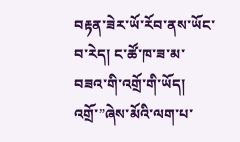བརྟན་ཟེར་ཡོ་རོབ་ནས་ཡོང་བ་རེད། ང་ཚོ་ཁ་ཟ་མ་བཟའ་གི་འགྲོ་གི་ཡོད། འགྲོ་”ཞེས་མོའི་ལག་པ་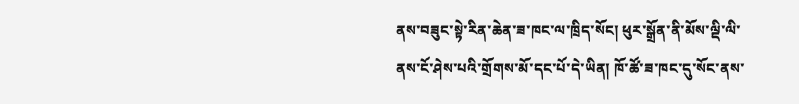ནས་བཟུང་སྟེ་རིན་ཆེན་ཟ་ཁང་ལ་ཁྲིད་སོང། ཕུར་སྒྲོན་ནི་མོས་ལྡི་ལི་ནས་ངོ་ཤེས་པའི་གྲོགས་མོ་དང་པོ་དེ་ཡིན། ཁོ་ཚོ་ཟ་ཁང་དུ་སོང་ནས་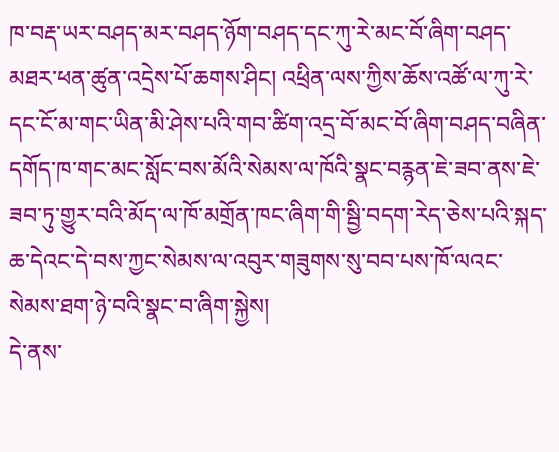ཁ་བརྡ་ཡར་བཤད་མར་བཤད་ཉོག་བཤད་དང་ཀུ་རེ་མང་བོ་ཞིག་བཤད་མཐར་ཕན་ཚུན་འདྲེས་པོ་ཆགས་ཤིང། འཕྲིན་ལས་ཀྱིས་ཆོས་འཚོ་ལ་ཀུ་རེ་དང་ངོ་མ་གང་ཡིན་མི་ཤེས་པའི་གབ་ཚིག་འདྲ་བོ་མང་བོ་ཞིག་བཤད་བཞིན་དགོད་ཁ་གང་མང་སློང་བས་མོའི་སེམས་ལ་ཁོའི་སྣང་བརྙན་ཇེ་ཟབ་ནས་ཇེ་ཟབ་ཏུ་གྱུར་བའི་མོད་ལ་ཁོ་མགྲོན་ཁང་ཞིག་གི་སྦྱི་བདག་རེད་ཅེས་པའི་སྐད་ཆ་དེའང་དེ་བས་ཀྱང་སེམས་ལ་འབུར་གཟུགས་སུ་བབ་པས་ཁོ་ལའང་སེམས་ཐག་ཉེ་བའི་སྣང་བ་ཞིག་སྐྱེས།
དེ་ནས་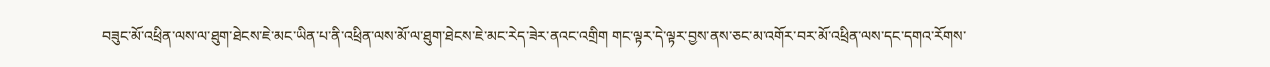བཟུང་མོ་འཕྲིན་ལས་ལ་ཐུག་ཐེངས་ཇེ་མང་ཡིན་པ་ནི་འཕྲིན་ལས་མོ་ལ་ཐུག་ཐེངས་ཇེ་མང་རེད་ཟེར་ནའང་འགྲིག གང་ལྟར་དེ་ལྟར་བྱས་ནས་ཅང་མ་འགོར་བར་མོ་འཕྲིན་ལས་དང་དགའ་རོགས་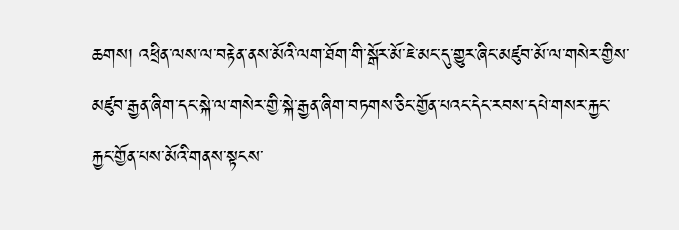ཆགས། འཕྲིན་ལས་ལ་བརྟེན་ནས་མོའི་ལག་ཐོག་གི་སྒོར་མོ་ཇེ་མང་དུ་གྱུར་ཞིང་མཛུབ་མོ་ལ་གསེར་གྱིས་མཛུབ་རྒྱན་ཞིག་དང་སྐེ་ལ་གསེར་གྱི་སྐེ་རྒྱན་ཞིག་བཏགས་ཅིང་གྱོན་པའང་དེང་རབས་དཔེ་གསར་རྐྱང་རྐྱང་གྱོན་པས་མོའི་གནས་སྟངས་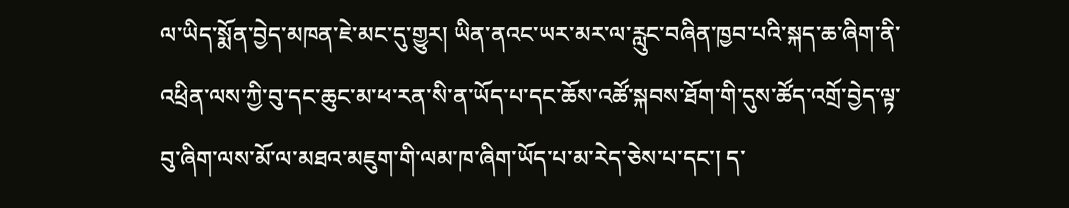ལ་ཡིད་སྨོན་བྱེད་མཁན་ཇེ་མང་དུ་གྱུར། ཡིན་ནའང་ཡར་མར་ལ་རླུང་བཞིན་ཁྱབ་པའི་སྐད་ཆ་ཞིག་ནི་འཕྲིན་ལས་ཀྱི་བུ་དང་ཆུང་མ་ཕ་རན་སི་ན་ཡོད་པ་དང་ཆོས་འཚོ་སྐབས་ཐོག་གི་དུས་ཚོད་འགྲོ་བྱེད་ལྟ་བུ་ཞིག་ལས་མོ་ལ་མཐའ་མཇུག་གི་ལམ་ཁ་ཞིག་ཡོད་པ་མ་རེད་ཅེས་པ་དང་། ད་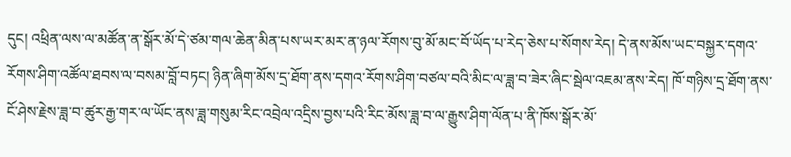དུང། འཕྲིན་ལས་ལ་མཚོན་ན་སྒོར་མོ་དེ་ཙམ་གལ་ཆེན་མིན་པས་ཡར་མར་ན་ཉལ་རོགས་བུ་མོ་མང་བོ་ཡོད་པ་རེད་ཅེས་པ་སོགས་རེད། དེ་ནས་མོས་ཡང་བསྐྱར་དགའ་རོགས་ཤིག་འཚོལ་ཐབས་ལ་བསམ་བློ་བཏང། ཉིན་ཞིག་མོས་དྲ་ཐོག་ནས་དགའ་རོགས་ཤིག་བཙལ་བའི་མིང་ལ་ཟླ་བ་ཟེར་ཞིང་སྦེལ་འཇམ་ནས་རེད། ཁོ་གཉིས་དྲ་ཐོག་ནས་ངོ་ཤེས་རྗེས་ཟླ་བ་ཚུར་རྒྱ་གར་ལ་ཡོང་ནས་ཟླ་གསུམ་རིང་འབྲེལ་འདྲིས་བྱས་པའི་རིང་མོས་ཟླ་བ་ལ་རྒྱུས་ཤིག་ལོན་པ་ནི་ཁོས་སྒོར་མོ་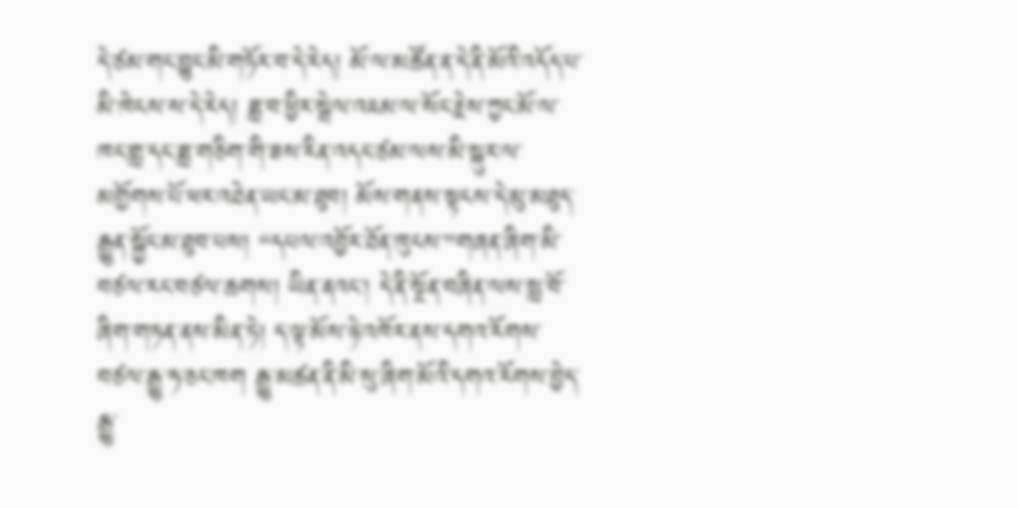དེ་ཙམ་གང་བྱུང་མི་གཏོར་བ་དེ་རེད། མོ་ལ་མཚོན་ན་དེ་ནི་མོའི་འདོད་པ་མི་ཁེངས་ས་དེ་རེད། ཟླ་བ་ཕྱིར་སྦེལ་འཇམ་ལ་སོང་རྗེས་ཀྱང་མོ་ལ་ཁང་གླ་དང་ཟླ་གཅིག་གི་ཟས་རིན་འདང་ཙམ་ལས་མི་སྐུར་ལ་མགྱོགས་པོ་ཕར་འཐེན་ཡང་མ་ཐུབ། མོས་གནས་སྟངས་དེ་མུ་མཐུད་རྒྱུན་སྐྱོང་མ་ཐུབ་པས། “དཔལ་འབྱོར་ཐོན་ཁུངས་”གཞན་ཞིག་མི་བཙལ་རང་བཙལ་ཆགས། ཡིན་ནའང། དེ་ནི་སྔོན་བཞིན་ལས་སླ་བོ་ཞིག་གཏན་ནས་མིན་ཏེ། ད་ལྟ་མོས་ཉེ་འཁོར་ནས་དགའ་རོགས་བཙལ་རྒྱུ་ཧ་ཅང་ཁག རྒྱུ་མཚན་ནི་མི་སུ་ཞིག་མོའི་དགའ་རོགས་བྱེད་རྒྱུ་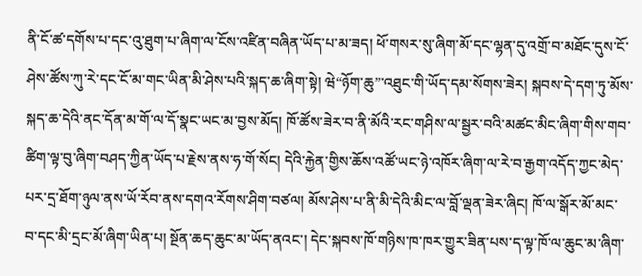ནི་ངོ་ཚ་དགོས་པ་དང་འུ་ཐུག་པ་ཞིག་ལ་ངོས་འཛིན་བཞིན་ཡོད་པ་མ་ཟད། ཕོ་གསར་སུ་ཞིག་མོ་དང་ལྷན་དུ་འགྲོ་བ་མཐོང་དུས་ངོ་ཤེས་ཚོས་ཀུ་རེ་དང་ངོ་མ་གང་ཡིན་མི་ཤེས་པའི་སྐད་ཆ་ཞིག་སྟེ། ཝེ“ཉོག་ཆུ”་འཐུང་གི་ཡོད་དམ་སོགས་ཟེར། སྐབས་དེ་དག་ཏུ་མོས་སྐད་ཆ་དེའི་ནང་དོན་མ་གོ་ལ་དོ་སྣང་ཡང་མ་བྱས་མོད། ཁོ་ཚོས་ཟེར་བ་ནི་མོའི་རང་གཤིས་ལ་སྦྱར་བའི་མཚང་མིང་ཞིག་གིས་གབ་ཚིག་ལྟ་བུ་ཞིག་བཤད་ཀྱིན་ཡོད་པ་རྗེས་ནས་ཧ་གོ་སོང། དེའི་རྐྱེན་གྱིས་ཆོས་འཚོ་ཡང་ཉེ་འཁོར་ཞིག་ལ་རེ་བ་རྒྱག་འདོད་ཀྱང་མེད་པར་དྲ་ཐོག་ཉུལ་ནས་ཡོ་རོབ་ནས་དགའ་རོགས་ཤིག་བཙལ། མོས་ཤེས་པ་ནི་མི་དེའི་མིང་ལ་བློ་ལྡན་ཟེར་ཞིང། ཁོ་ལ་སྒོར་མོ་མང་བ་དང་མི་དྲང་མོ་ཞིག་ཡིན་པ། སྔོན་ཆད་ཆུང་མ་ཡོད་ནའང་། དེང་སྐབས་ཁོ་གཉིས་ཁ་ཁར་གྱུར་ཟིན་པས་ད་ལྟ་ཁོ་ལ་ཆུང་མ་ཞིག་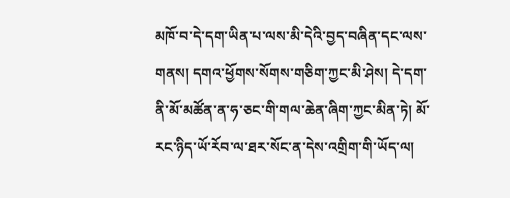མཁོ་བ་དེ་དག་ཡིན་པ་ལས་མི་དེའི་བྱད་བཞིན་དང་ལས་གནས། དགའ་ཕྱོགས་སོགས་གཅིག་ཀྱང་མི་ཤེས། དེ་དག་ནི་མོ་མཚོན་ན་ཧ་ཅང་གི་གལ་ཆེན་ཞིག་ཀྱང་མིན་ཏེ། མོ་རང་ཉིད་ཡོ་རོབ་ལ་ཐར་སོང་ན་དེས་འགྲིག་གི་ཡོད་ལ།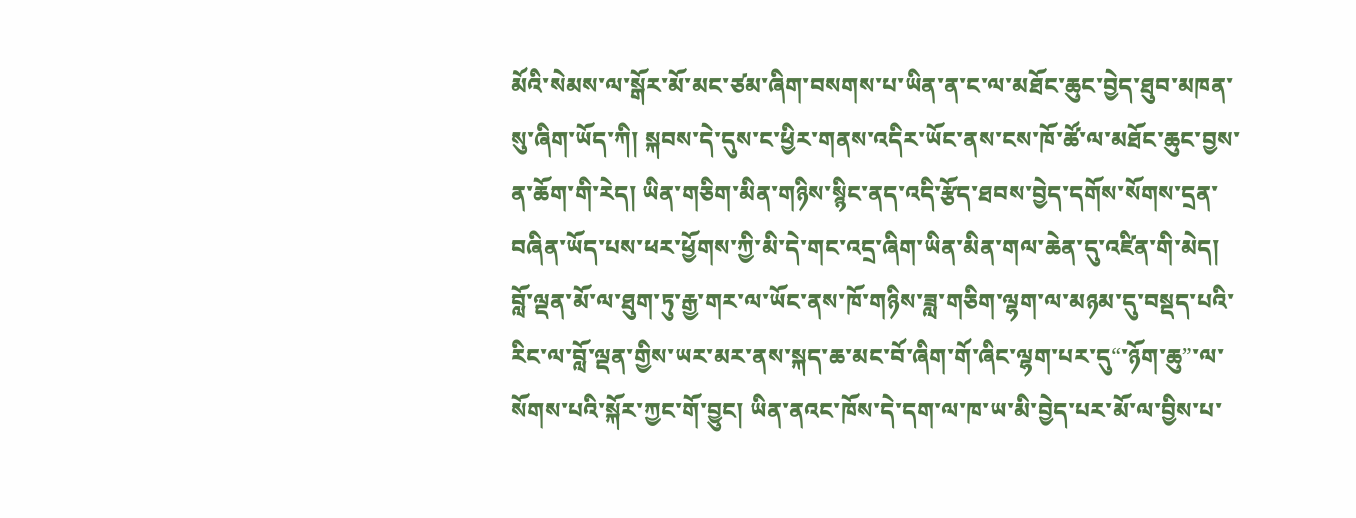མོའི་སེམས་ལ་སྒོར་མོ་མང་ཙམ་ཞིག་བསགས་པ་ཡིན་ན་ང་ལ་མཐོང་ཆུང་བྱེད་ཐུབ་མཁན་སུ་ཞིག་ཡོད་ཀི། སྐབས་དེ་དུས་ང་ཕྱིར་གནས་འདིར་ཡོང་ནས་ངས་ཁོ་ཚོ་ལ་མཐོང་ཆུང་བྱས་ན་ཆོག་གི་རེད། ཡིན་གཅིག་མིན་གཉིས་སྙིང་ནད་འདི་རྩོད་ཐབས་བྱེད་དགོས་སོགས་དྲན་བཞིན་ཡོད་པས་ཕར་ཕྱོགས་ཀྱི་མི་དེ་གང་འདྲ་ཞིག་ཡིན་མིན་གལ་ཆེན་དུ་འཛིན་གི་མེད།
བློ་ལྡན་མོ་ལ་ཐུག་ཏུ་རྒྱ་གར་ལ་ཡོང་ནས་ཁོ་གཉིས་ཟླ་གཅིག་ལྷག་ལ་མཉམ་དུ་བསྡད་པའི་རིང་ལ་བློ་ལྡན་གྱིས་ཡར་མར་ནས་སྐད་ཆ་མང་བོ་ཞིག་གོ་ཞིང་ལྷག་པར་དུ“་ཉོག་ཆུ”་ལ་སོགས་པའི་སྐོར་ཀྱང་གོ་བྱུང། ཡིན་ནའང་ཁོས་དེ་དག་ལ་ཁ་ཡ་མི་བྱེད་པར་མོ་ལ་བྱིས་པ་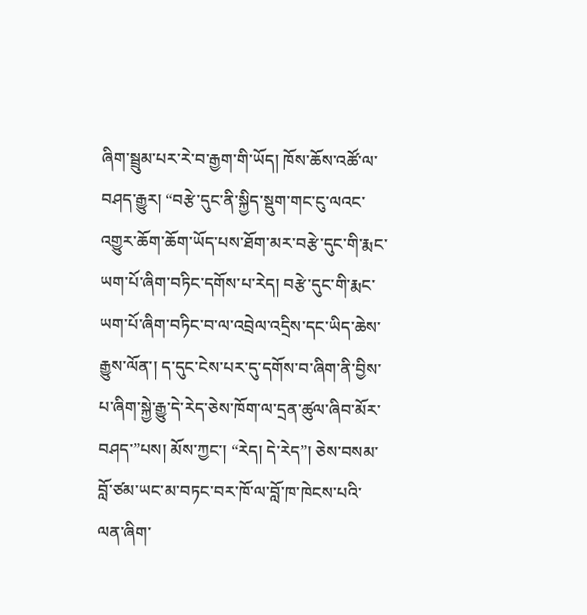ཞིག་སྦྲུམ་པར་རེ་བ་རྒྱག་གི་ཡོད། ཁོས་ཆོས་འཚོ་ལ་བཤད་རྒྱུར། “བརྩེ་དུང་ནི་སྐྱིད་སྡུག་གང་ངུ་ལའང་འགྱུར་ཆོག་ཆོག་ཡོད་པས་ཐོག་མར་བརྩེ་དུང་གི་རྨང་ཡག་པོ་ཞིག་བཏིང་དགོས་པ་རེད། བརྩེ་དུང་གི་རྨང་ཡག་པོ་ཞིག་བཏིང་བ་ལ་འབྲེལ་འདྲིས་དང་ཡིད་ཆེས་རྒྱུས་ལོན་། ད་དུང་ངེས་པར་དུ་དགོས་བ་ཞིག་ནི་བྱིས་པ་ཞིག་སྐྱེ་རྒྱུ་དེ་རེད་ཅེས་ཁོག་ལ་དྲན་ཚུལ་ཞིབ་མོར་བཤད་”པས། མོས་ཀྱང་། “རེད། དེ་རེད”། ཅེས་བསམ་བློ་ཙམ་ཡང་མ་བཏང་བར་ཁོ་ལ་བློ་ཁ་ཁེངས་པའི་ལན་ཞིག་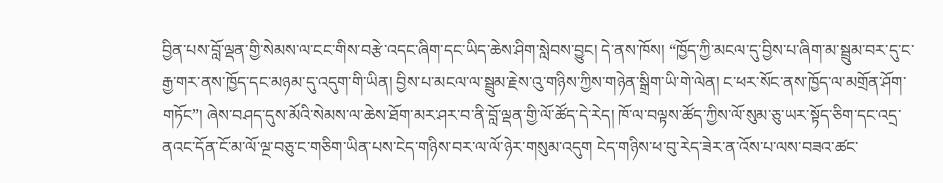བྱིན་པས་བློ་ལྡན་གྱི་སེམས་ལ་ངང་གིས་བརྩེ་འདང་ཞིག་དང་ཡིད་ཆེས་ཤིག་སླེབས་བྱུང། དེ་ནས་ཁོས། “ཁྱོད་ཀྱི་མངལ་དུ་བྱིས་པ་ཞིག་མ་སྦྲུམ་བར་དུ་ང་རྒྱ་གར་ནས་ཁྱོད་དང་མཉམ་དུ་འདུག་གི་ཡིན། བྱིས་པ་མངལ་ལ་སྦྲུམ་རྗེས་འུ་གཉིས་ཀྱིས་གཉེན་སྒྲིག་ཡི་གེ་ལེན། ང་ཕར་སོང་ནས་ཁྱོད་ལ་མགྲོན་ཤོག་གཏོང”། ཞེས་བཤད་དུས་མོའི་སེམས་ལ་ཆེས་ཐོག་མར་ཤར་བ་ནི་བློ་ལྡན་གྱི་ལོ་ཚོད་དེ་རེད། ཁོ་ལ་བལྟས་ཚོད་ཀྱིས་ལོ་སུམ་ཅུ་ཡར་སྟོད་ཅིག་དང་འདྲ་ནའང་དོན་ངོ་མ་ལོ་ལྔ་བཅུ་ང་གཅིག་ཡིན་པས་ངེད་གཉིས་བར་ལ་ལོ་ཉེར་གསུམ་འདུག ངེད་གཉིས་ཕ་བུ་རེད་ཟེར་ན་འོས་པ་ལས་བཟའ་ཚང་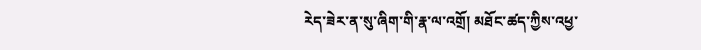རེད་ཟེར་ན་སུ་ཞིག་གི་རྣ་ལ་འགྲོ། མཐོང་ཚད་ཀྱིས་འཕྱ་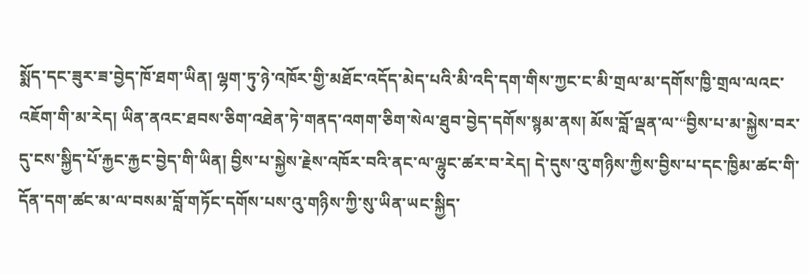སྨོད་དང་ཟུར་ཟ་བྱེད་ཁོ་ཐག་ཡིན། ལྷག་ཏུ་ཉེ་འཁོར་གྱི་མཐོང་འདོད་མེད་པའི་མི་འདི་དག་གིས་ཀྱང་ང་མི་གྲལ་མ་དགོས་ཁྱི་གྲལ་ལའང་འཇོག་གི་མ་རེད། ཡིན་ནའང་ཐབས་ཅིག་འཐེན་ཏེ་གནད་འགག་ཅིག་སེལ་ཐུབ་བྱེད་དགོས་སྙམ་ནས། མོས་བློ་ལྡན་ལ་“བྱིས་པ་མ་སྐྱེས་བར་དུ་ངས་སྐྱིད་པོ་རྐྱང་རྐྱང་བྱེད་གི་ཡིན། བྱིས་པ་སྐྱེས་རྗེས་འཁོར་བའི་ནང་ལ་ལྷུང་ཚར་བ་རེད། དེ་དུས་འུ་གཉིས་ཀྱིས་བྱིས་པ་དང་ཁྱིམ་ཚང་གི་དོན་དག་ཚང་མ་ལ་བསམ་བློ་གཏོང་དགོས་པས་འུ་གཉིས་ཀྱི་སུ་ཡིན་ཡང་སྐྱིད་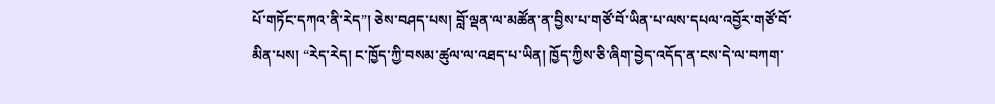པོ་གཏོང་དཀའ་ནི་རེད”། ཅེས་བཤད་པས། བློ་ལྡན་ལ་མཚོན་ན་བྱིས་པ་གཙོ་བོ་ཡིན་པ་ལས་དཔལ་འབྱོར་གཙོ་བོ་མིན་པས། “རེད་རེད། ང་ཁྱོད་ཀྱི་བསམ་ཚུལ་ལ་འཐད་པ་ཡིན། ཁྱོད་ཀྱིས་ཅི་ཞིག་བྱེད་འདོད་ན་ངས་དེ་ལ་བཀག་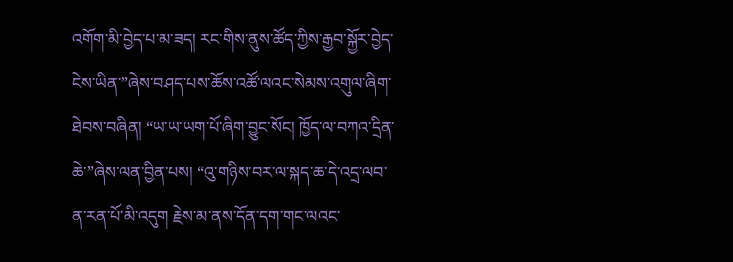འགོག་མི་བྱེད་པ་མ་ཟད། རང་གིས་ནུས་ཚོད་ཀྱིས་རྒྱབ་སྐྱོར་བྱེད་ངེས་ཡིན་”ཞེས་བཤད་པས་ཆོས་འཚོ་ལའང་སེམས་འགུལ་ཞིག་ཐེབས་བཞིན། “ཡ་ཡ་ཡག་པོ་ཞིག་བྱུང་སོང། ཁྱོད་ལ་བཀའ་དྲིན་ཆེ་”ཞེས་ལན་བྱིན་པས། “འུ་གཉིས་བར་ལ་སྐད་ཆ་དེ་འདྲ་ལབ་ན་རན་པོ་མི་འདུག རྗེས་མ་ནས་དོན་དག་གང་ལའང་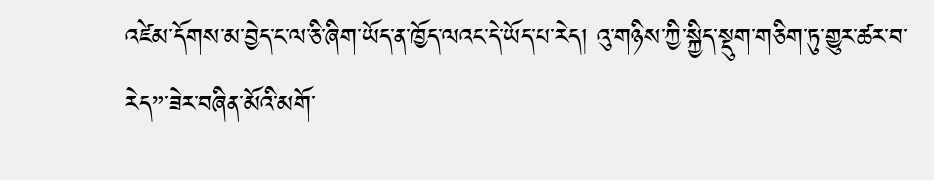འཛེམ་དོགས་མ་བྱེད་ང་ལ་ཅི་ཞིག་ཡོད་ན་ཁྱོད་ལའང་དེ་ཡོད་པ་རེད། འུ་གཉིས་ཀྱི་སྐྱིད་སྡུག་གཅིག་ཏུ་གྱུར་ཚར་བ་རེད”་ཟེར་བཞིན་མོའི་མགོ་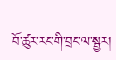བོ་ཚུར་རང་གི་བྲང་ལ་སྦྱར།